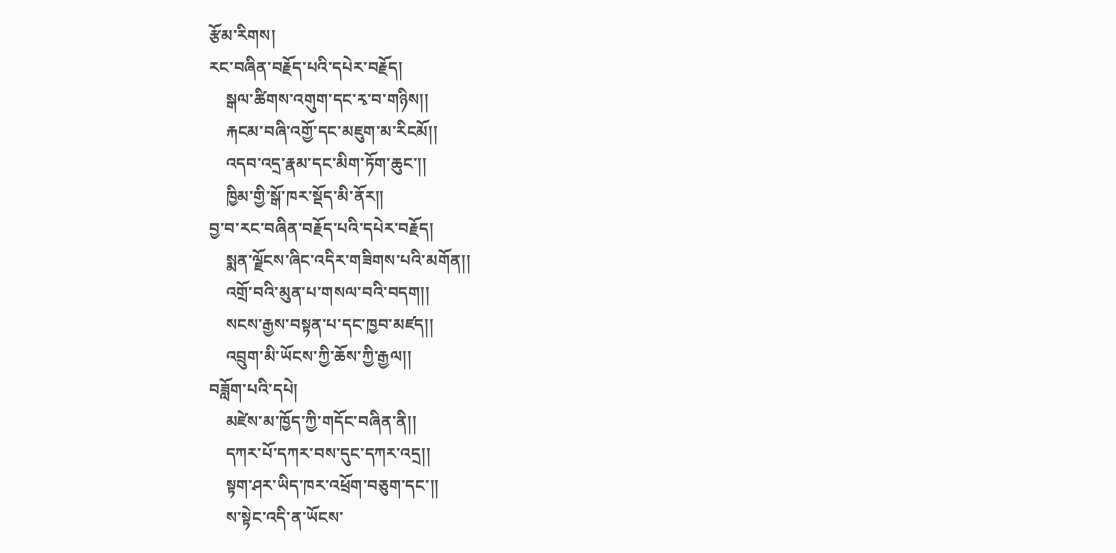རྩོམ་རིགས།
རང་བཞིན་བརྗོད་པའི་དཔེར་བརྗོད།
    སྒལ་ཚིགས་འགུག་དང་རྭ་བ་གཉིས།།
    རྐངམ་བཞི་འགྱོ་དང་མཇུག་མ་རིངམོ།།
    འདབ་འདྲ་རྣམ་དང་མིག་ཏོག་ཆུང་།།
    ཁྱིམ་གྱི་སྒོ་ཁར་སྡོད་མི་ནོར།།
བྱ་བ་རང་བཞིན་བརྗོད་པའི་དཔེར་བརྗོད།
    སྨན་ལྗོངས་ཞིང་འདིར་གཟིགས་པའི་མགོན།།
    འགྲོ་བའི་མུན་པ་གསལ་བའི་བདག།།
    སངས་རྒྱས་བསྟན་པ་དང་ཁྱབ་མཛད།།
    འབྲུག་མི་ཡོངས་ཀྱི་ཆོས་ཀྱི་རྒྱལ།།
བཟློག་པའི་དཔེ།
    མཛེས་མ་ཁྱོད་ཀྱི་གདོང་བཞིན་ནི།།
    དཀར་པོ་དཀར་བས་དུང་དཀར་འདྲ།།
    སྟག་ཤར་ཡིད་ཁར་འཕྲོག་བཅུག་དང་།།
    ས་སྟེང་འདི་ན་ཡོངས་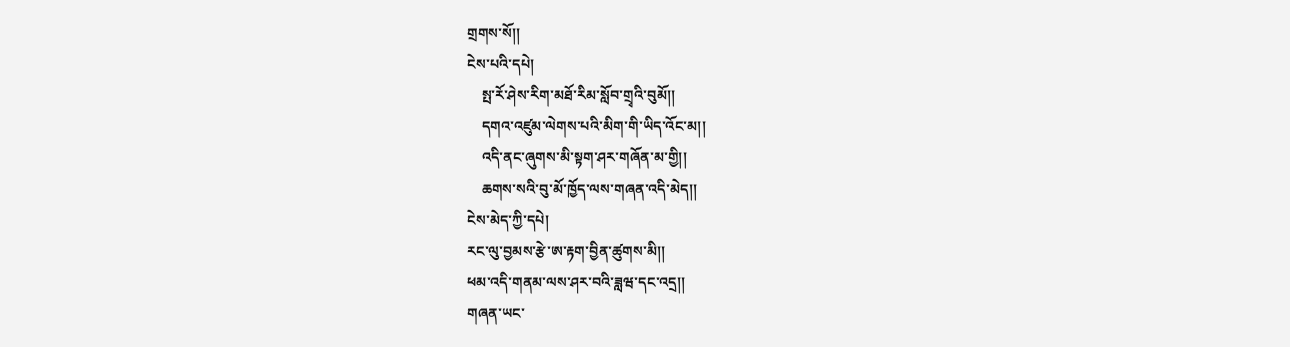གྲགས་སོ།།
ངེས་པའི་དཔེ།
    སྤ་རོ་ཤེས་རིག་མཐོ་རིམ་སློབ་གྲྭའི་བུམོ།།
    དགའ་འཛུམ་ལེགས་པའི་མིག་གི་ཡིད་འོང་མ།།
    འདི་ནང་ཞུགས་མི་སྟག་ཤར་གཞོན་མ་གྱི།།
    ཆགས་སའི་བུ་མོ་ཁྱོད་ལས་གཞན་འདི་མེད།།
ངེས་མེད་ཀྱི་དཔེ།
རང་ལུ་བྱམས་རྩེ་ཨ་རྟག་བྱིན་ཚུགས་མི།།
ཕམ་འདི་གནམ་ལས་ཤར་བའི་ཟླཝ་དང་འདྲ།།
གཞན་ཡང་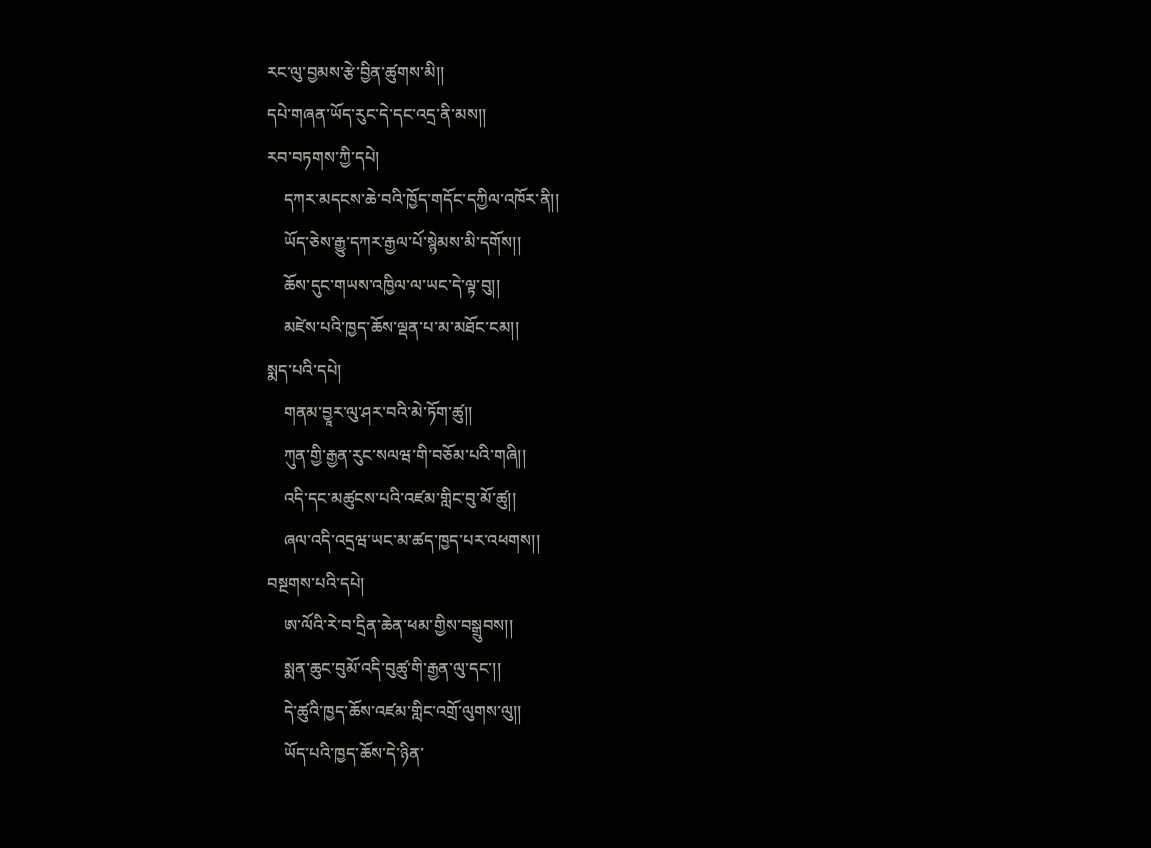རང་ལུ་བྱམས་རྩེ་བྱིན་ཚུགས་མི།།
དཔེ་གཞན་ཡོད་རུང་དེ་དང་འདྲ་ནི་མས།།
རབ་བཏགས་ཀྱི་དཔེ།
    དཀར་མདངས་ཆེ་བའི་ཁྱོད་གདོང་དཀྱིལ་འཁོར་ནི།།
    ཡོད་ཅེས་རྒྱུ་དཀར་རྒྱལ་པོ་སྙེམས་མི་དགོས།།
    ཆོས་དུང་གཡས་འཁྱིལ་ལ་ཡང་དེ་ལྟ་བུ།།
    མཛེས་པའི་ཁྱད་ཆོས་ལྡན་པ་མ་མཐོང་ངམ།།
སྨད་པའི་དཔེ།
    གནམ་བྱཱར་ལུ་ཤར་བའི་མེ་ཏོག་ཚུ།།
    ཀུན་གྱི་རྒྱན་རུང་སལཝ་གི་བཅོམ་པའི་གཞི།།
    འདི་དང་མཚུངས་པའི་འཛམ་གླིང་བུ་མོ་ཚུ།།
    ཞལ་འདི་འདྲཝ་ཡང་མ་ཚད་ཁྱད་པར་འཕགས།།
བསྔགས་པའི་དཔེ།
    ཨ་ལོའི་རེ་བ་དྲིན་ཆེན་ཕམ་གྱིས་བསྒྲུབས།།
    སྨན་ཆུང་བུམོ་འདི་བུཚུ་གི་རྒྱན་ལུ་དང་།།
    དེ་ཚུའི་ཁྱད་ཆོས་འཛམ་གླིང་འགྲོ་ལུགས་ལུ།།
    ཡོད་པའི་ཁྱད་ཆོས་དེ་ཉིན་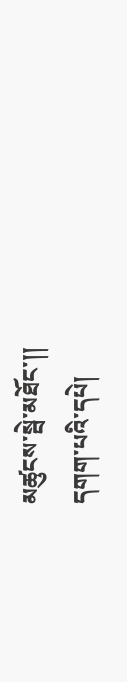མཚུངས་སྦེ་མཐོང་།།
དགག་པའི་དཔེ།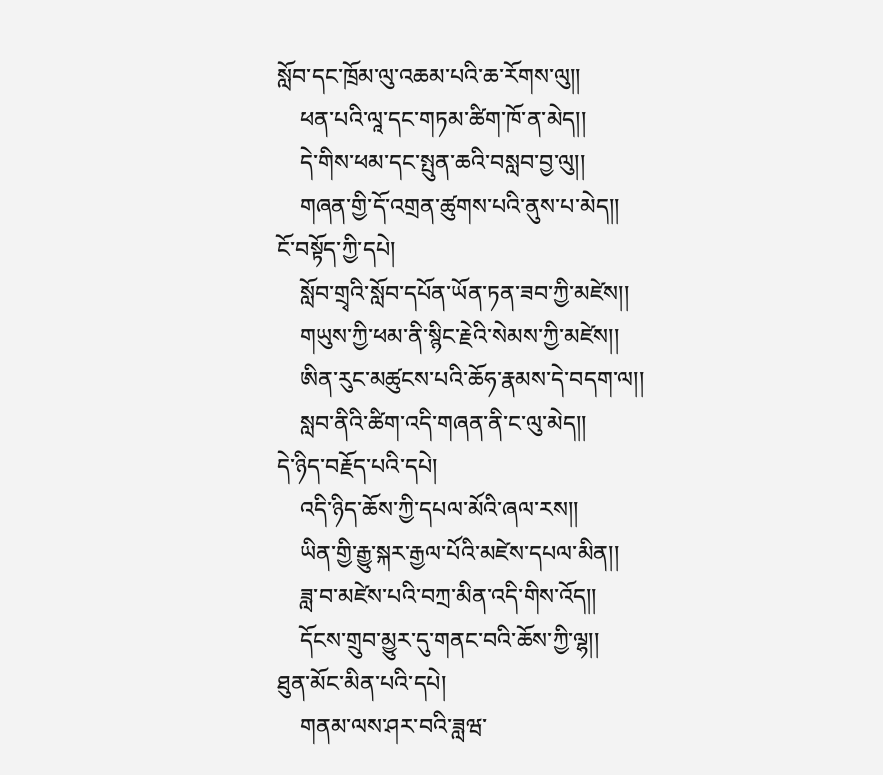སློབ་དང་ཁྲོམ་ལུ་འཆམ་པའི་ཆ་རོགས་ལུ།།
    ཕན་པའི་ལཱ་དང་གཏམ་ཚིག་ཁོ་ན་མེད།།
    དེ་གིས་ཕམ་དང་སྤུན་ཆའི་བསླབ་བྱ་ལུ།།
    གཞན་གྱི་དོ་འགྲན་ཚུགས་པའི་ནུས་པ་མེད།།
ངོ་བསྟོད་ཀྱི་དཔེ།
    སློབ་གྲྭའི་སློབ་དཔོན་ཡོན་ཏན་ཟབ་ཀྱི་མཛེས།།
    གཡུས་ཀྱི་ཕམ་ནི་སྙིང་རྗེའི་སེམས་ཀྱི་མཛེས།།
    ཨིན་རུང་མཚུངས་པའི་ཆོཧ་རྣམས་དེ་བདག་ལ།།
    སླབ་ནིའི་ཚིག་འདི་གཞན་ནི་ང་ལུ་མེད།།
དེ་ཉིད་བརྗོད་པའི་དཔེ།
    འདི་ཉིད་ཆོས་ཀྱི་དཔལ་མོའི་ཞལ་རས།།
    ཡིན་གྱི་རྒྱུ་སྐར་རྒྱལ་པོའི་མཛེས་དཔལ་མིན།།
    ཟླ་བ་མཛེས་པའི་བཀྲ་མིན་འདི་གིས་འོད།།
    དོངས་གྲུབ་མྱུར་དུ་གནང་བའི་ཆོས་ཀྱི་ལྷ།།
ཐུན་མོང་མིན་པའི་དཔེ།
    གནམ་ལས་ཤར་བའི་ཟླཝ་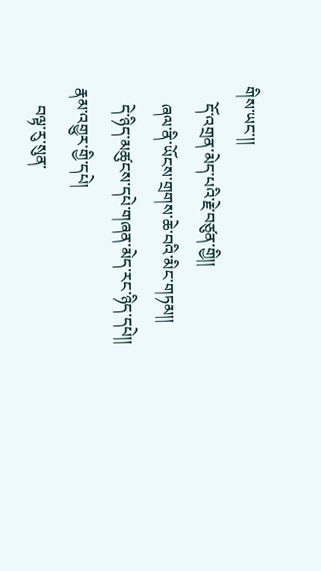གིས་ཡང་།།
    དོ་འགྲན་མེད་པའི་རྗེ་བཙུན་གྱི།།
    ཞལ་ནི་ཡོངས་གྲགས་ཆེ་བའི་མིང་གཏམ།།
    དེ་ཉིད་མཚུངས་དཔེ་གཞན་མེད་རང་ཉིད་དཔེ།།
རྣམ་འགྱུར་གྱི་དཔེ།
    བལྟ་རུ་སུན་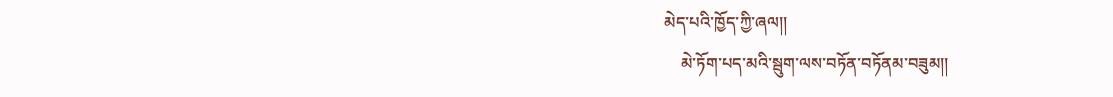མེད་པའི་ཁྱོད་ཀྱི་ཞལ།།
    མེ་ཏོག་པད་མའི་སྦུག་ལས་བཏོན་བཏོནམ་བཟུམ།།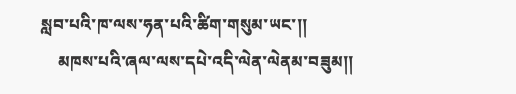སླབ་པའི་ཁ་ལས་ཧན་པའི་ཚིག་གསུམ་ཡང་།།
    མཁས་པའི་ཞལ་ལས་དཔེ་འདི་ལེན་ལེནམ་བཟུམ།།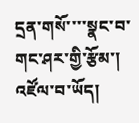དྲན་གསོ་་་་སྣང་བ་གང་ཤར་གྱི་རྩོམ་། འཛོལ་བ་ཡོད།